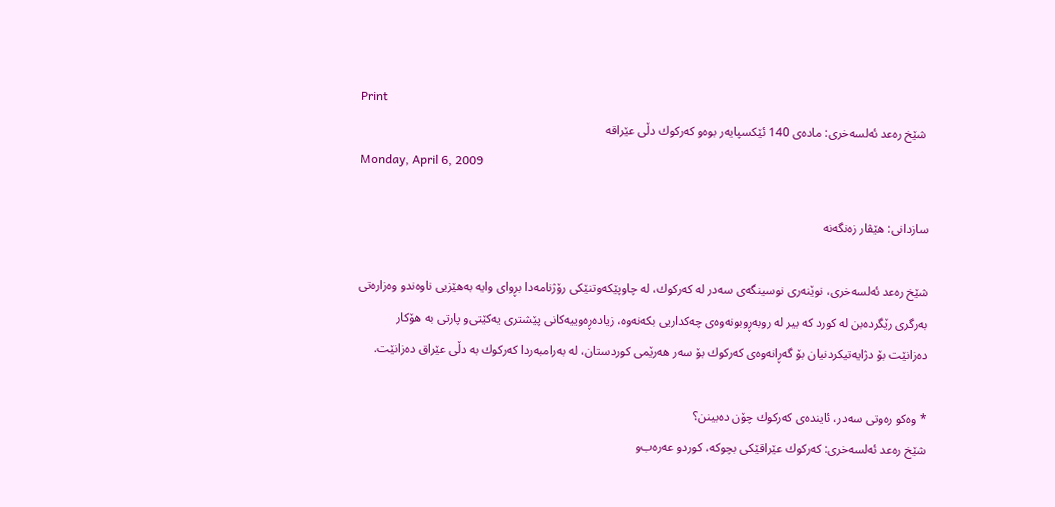Print
 شێخ ره‌عد ئه‌لسه‌خری: ماده‌ی 140 ئێكسپایه‌ر بوه‌‌و كه‌ركوك دڵی عێراقه‌
Monday, April 6, 2009

سازدانی: هێڤار زه‌نگه‌نه‌

شێخ ره‌عد ئه‌لسه‌خری، نوێنه‌ری نوسینگه‌ی سه‌در له‌ كه‌ركوك، له‌ چاوپێكه‌وتنێكی رۆژنامه‌دا بڕوای وایه‌ به‌هێزیی ناوه‌ندو وه‌زاره‌تی به‌رگری رێگرده‌بن له‌ كورد كه‌ بیر له‌ روبه‌ڕوبونه‌وه‌ی چه‌كداریی بكه‌نه‌وه‌، زیاده‌ڕه‌وییه‌كانی پێشتری یه‌كێتی‌و پارتی به‌ هۆكار ده‌زانێت بۆ دژایه‌تیكردنیان بۆ گه‌ڕانه‌وه‌ی كه‌ركوك بۆ سه‌ر هه‌رێمی كوردستان، له‌ به‌رامبه‌ردا كه‌ركوك به‌ دڵی عێراق ده‌زانێت.

* وه‌كو ره‌وتی سه‌در، ئاینده‌ی كه‌ركوك چۆن ده‌بینن؟
شێخ ره‌عد ئه‌لسه‌خری: كه‌ركوك عێراقێكی بچوكه‌، كوردو عه‌ره‌ب‌و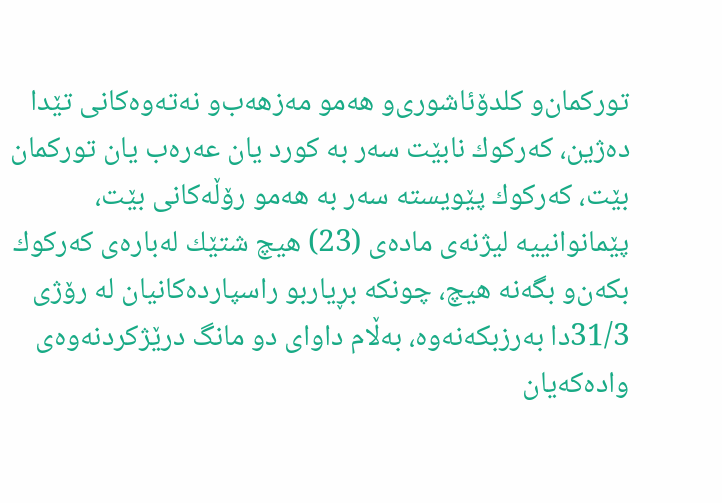توركمان‌و كلدۆئاشوری‌و هه‌مو مه‌زهه‌ب‌و نه‌ته‌وه‌كانی تێدا ده‌ژین، كه‌ركوك نابێت سه‌ر به‌ كورد یان عه‌ره‌ب یان توركمان بێت، كه‌ركوك پێویسته‌ سه‌ر به‌ هه‌مو رۆڵه‌كانی بێت، پێمانوانییه‌ لیژنه‌ی ماده‌ی (23) هیچ شتێك له‌باره‌ی كه‌ركوك بكه‌ن‌و بگه‌نه‌ هیچ، چونكه‌ بڕیاربو راسپارده‌كانیان له‌ رۆژی 31/3دا به‌رزبكه‌نه‌وه‌، به‌ڵام داوای دو مانگ درێژكردنه‌وه‌ی واده‌كه‌یان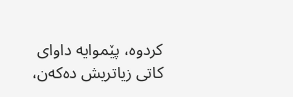كردوه‌، پێموایه‌ داوای كاتی زیاتریش ده‌كه‌ن،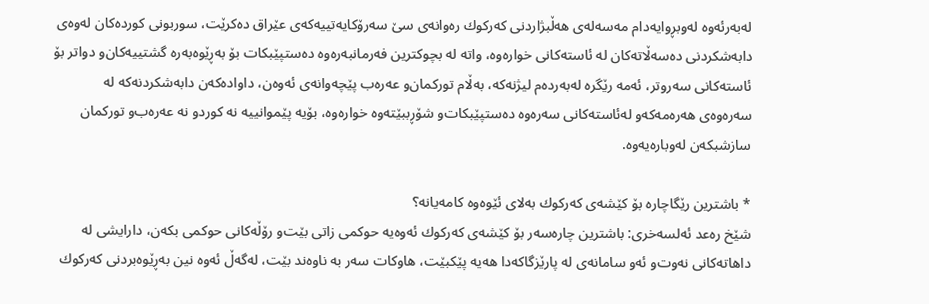له‌به‌رئه‌وه‌ له‌وبڕوایه‌دام مه‌سه‌له‌ی هه‌ڵبژاردنی كه‌ركوك ره‌وانه‌ی سێ‌ سه‌رۆكایه‌تییه‌كه‌ی عێراق ده‌كرێت، سوربونی كورده‌كان له‌وه‌ی دابه‌شكردنی ده‌سه‌ڵاته‌كان له‌ ئاسته‌كانی خواره‌وه‌، واته‌ له‌ بچوكترین فه‌رمانبه‌ره‌وه‌ ده‌ستپێبكات بۆ به‌ڕێوه‌به‌ره‌ گشتییه‌كان‌و دواتر بۆ ئاسته‌كانی سه‌روتر، ئه‌مه‌ رێگره‌ له‌به‌رده‌م لیژنه‌كه‌، به‌ڵام توركمان‌و عه‌ره‌ب پێچه‌وانه‌ی ئه‌وه‌ن، داواده‌كه‌ن دابه‌شكردنه‌كه‌ له‌ سه‌ره‌وه‌ی هه‌ره‌مه‌كه‌‌و له‌ئاسته‌كانی سه‌ره‌وه‌ ده‌ستپێبكات‌و شۆڕببێته‌وه‌ خواره‌وه‌، بۆیه‌ پێموانییه‌ نه‌ كوردو نه‌ عه‌ره‌ب‌و توركمان سازشبكه‌ن له‌وباره‌یه‌وه‌.

* باشترین رێگاچاره‌ بۆ كێشه‌ی كه‌ركوك به‌لای ئێوه‌وه‌ كامه‌یانه‌؟
شێخ ره‌عد ئه‌لسه‌خری: باشترین چاره‌سه‌ر بۆ كێشه‌ی كه‌ركوك ئه‌وه‌یه‌ حوكمی زاتی بێت‌و رۆڵه‌كانی حوكمی بكه‌ن، دارایشی له‌ داهاته‌كانی نه‌وت‌و ئه‌و سامانه‌ی له‌ پارێزگاكه‌دا هه‌یه‌ پێكبێت، هاوكات سه‌ر به‌ ناوه‌ند بێت، له‌گه‌ڵ‌ ئه‌وه‌ نین به‌ڕێوه‌بردنی كه‌ركوك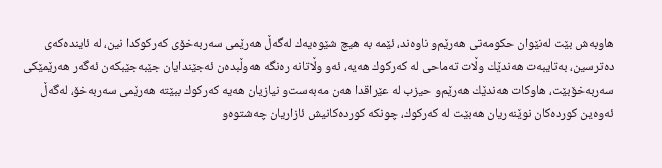هاوبه‌ش بێت له‌نێوان حكومه‌تی هه‌رێم‌و ناوه‌ند، ئێمه‌ به‌ هیچ شێوه‌یه‌ك له‌گه‌ڵ‌ هه‌رێمی سه‌ربه‌خۆی كه‌ركوكدا نین، له‌ ئاینده‌كه‌ی ده‌ترسین، به‌تایبه‌ت هه‌ندێك وڵات ته‌ماحی له‌ كه‌ركوك هه‌یه‌، ئه‌و وڵاتانه‌ ره‌نگه‌ هه‌وڵبده‌ن ئه‌جێندایان جێبه‌جێبكه‌ن ئه‌گه‌ر هه‌رێمێكی سه‌ربه‌خۆبێت، هاوكات هه‌ندێك هه‌رێم‌و حیزب له‌ عێراقدا هه‌ن مه‌به‌ست‌و نیازیان هه‌یه‌ كه‌ركوك ببێته‌ هه‌رێمی سه‌ربه‌خۆ، له‌گه‌ڵ‌ ئه‌وه‌ین كورده‌كان نوێنه‌ریان هه‌بێت له‌ كه‌ركوك، چونكه‌ كورده‌كانیش ئازاریان چه‌شتوه‌‌و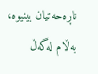ناڕه‌حه‌تیان بینیوه‌، به‌ڵام له‌گه‌ڵ‌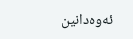ئه‌وه‌دانین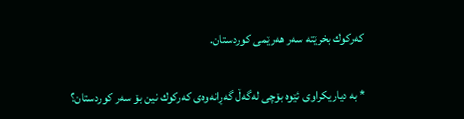كه‌ركوك بخرێته‌ سه‌ر هه‌رێمی كوردستان.

* به‌ دیاریكراوی ئێوه‌ بۆچی له‌گه‌ڵ‌ گه‌ڕانه‌وه‌ی كه‌ركوك نین بۆ سه‌ر كوردستان؟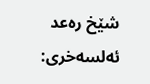شێخ ره‌عد ئه‌لسه‌خری: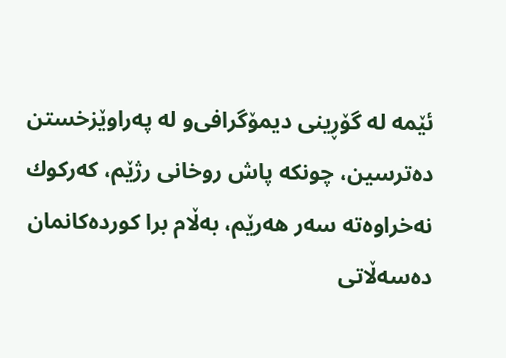ئێمه‌ له‌ گۆڕینی دیمۆگرافی‌و له‌ په‌راوێزخستن ده‌ترسین، چونكه‌ پاش روخانی رژێم، كه‌ركوك نه‌خراوه‌ته‌ سه‌ر هه‌رێم، به‌ڵام برا كورده‌كانمان ده‌سه‌ڵاتی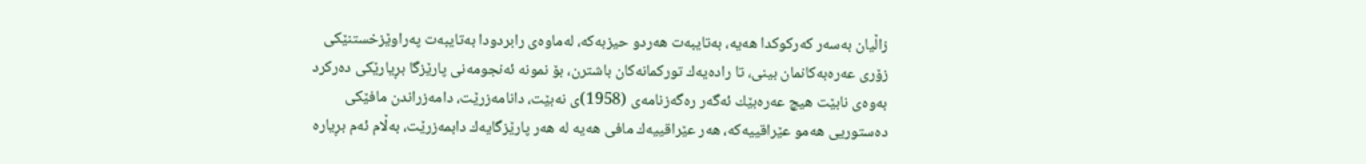زاڵیان به‌سه‌ر كه‌ركوكدا هه‌یه‌، به‌تایبه‌ت هه‌ردو حیزبه‌كه‌، له‌ماوه‌ی رابردودا به‌تایبه‌ت په‌راوێزخستنێكی زۆری عه‌ره‌به‌كانمان بینی، تا راده‌یه‌ك توركمانه‌كان باشترن، بۆ نمونه‌ ئه‌نجومه‌نی پارێزگا بڕیارێكی ده‌ركرد به‌وه‌ی نابێت هیچ عه‌ره‌بێك ئه‌گه‌ر ره‌گه‌زنامه‌ی (1958)ی نه‌بێت، دانامه‌زرێت، دامه‌زراندن مافێكی ده‌ستوریی هه‌مو عێراقییه‌كه‌، هه‌ر عێراقییه‌ك مافی هه‌یه‌ له‌ هه‌ر پارێزگایه‌ك دابمه‌زرێت، به‌ڵام ئه‌م بڕیاره‌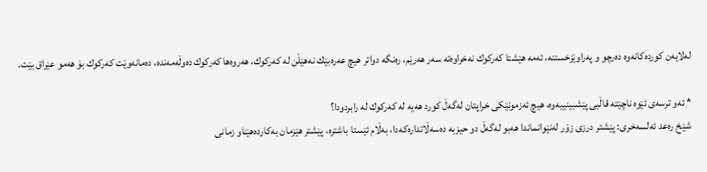له‌لایه‌ن كورده‌كانه‌وه‌ ده‌رچو و په‌راوێزخستنه‌، ئه‌مه‌ هێشتا كه‌ركوك نه‌خراوه‌ته‌ سه‌ر هه‌رێم، ره‌نگه‌ دواتر هیچ عه‌ره‌بێك نه‌هێڵن له‌ كه‌ركوك، هه‌روه‌ها كه‌ركوك ده‌وڵه‌مه‌نده‌، ده‌مانه‌وێت كه‌ركوك بۆ هه‌مو عێراق بێت.

* ئه‌و ترسه‌ی ئێوه‌ ناچێته‌ قاڵبی پێشبینییه‌وه‌، هیچ ئه‌زمونێكی خراپتان له‌گه‌ڵ‌ كورد هه‌یه‌ له‌ كه‌ركوك له‌ رابردودا؟
شێخ ره‌عد ئه‌لسه‌خری: پێشتر درزی زۆر له‌نێوانماندا هه‌بو له‌گه‌ڵ‌ دو حیزبه‌ ده‌سه‌ڵاتداره‌كه‌دا، به‌ڵام ئێستا باشتره‌، پێشتر هێزمان به‌كارده‌هێناو زمانی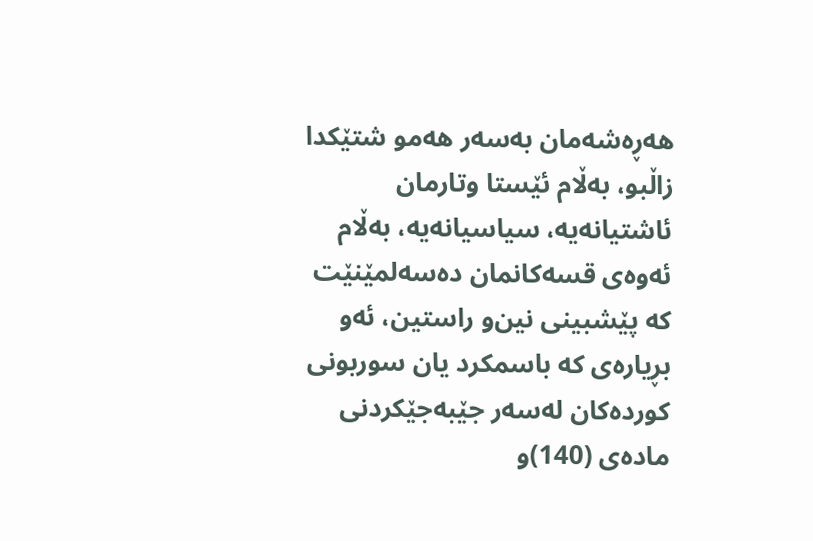هه‌ڕه‌شه‌مان به‌سه‌ر هه‌مو شتێكدا زاڵبو، به‌ڵام ئێستا وتارمان ئاشتیانه‌یه‌، سیاسیانه‌یه‌، به‌ڵام ئه‌وه‌ی قسه‌كانمان ده‌سه‌لمێنێت كه‌ پێشبینی نین‌و راستین، ئه‌و بڕیاره‌ی كه‌ باسمكرد یان سوربونی كورده‌كان له‌سه‌ر جێبه‌جێكردنی ماده‌ی (140)و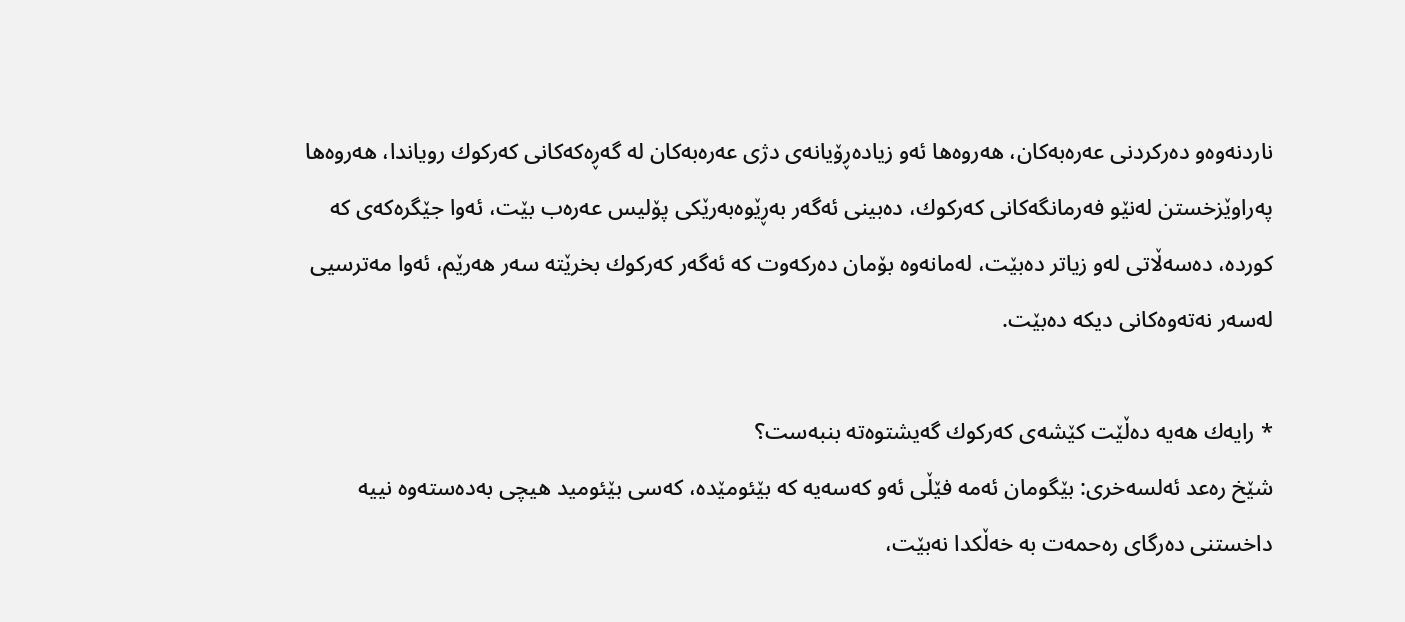ناردنه‌وه‌‌و ده‌ركردنی عه‌ره‌به‌كان، هه‌روه‌ها ئه‌و زیاده‌ڕۆیانه‌ی دژی عه‌ره‌به‌كان له‌ گه‌ڕه‌كه‌كانی كه‌ركوك رویاندا، هه‌روه‌ها په‌راوێزخستن له‌نێو فه‌رمانگه‌كانی كه‌ركوك، ده‌بینی ئه‌گه‌ر به‌ڕێوه‌به‌رێكی پۆلیس عه‌ره‌ب بێت، ئه‌وا جێگره‌كه‌ی كه‌ كورده‌، ده‌سه‌ڵاتی له‌و زیاتر ده‌بێت، له‌مانه‌وه‌ بۆمان ده‌ركه‌وت كه‌ ئه‌گه‌ر كه‌ركوك بخرێته‌ سه‌ر هه‌رێم، ئه‌وا مه‌ترسیی له‌سه‌ر نه‌ته‌وه‌كانی دیكه‌ ده‌بێت.

* رایه‌ك هه‌یه‌ ده‌ڵێت كێشه‌ی كه‌ركوك گه‌یشتوه‌ته‌ بنبه‌ست؟
شێخ ره‌عد ئه‌لسه‌خری: بێگومان ئه‌مه‌ فێڵی ئه‌و كه‌سه‌یه‌ كه‌ بێئومێده‌، كه‌سی بێئومید هیچی به‌ده‌سته‌وه‌ نییه‌ داخستنی ده‌رگای ره‌حمه‌ت به‌ خه‌ڵكدا نه‌بێت،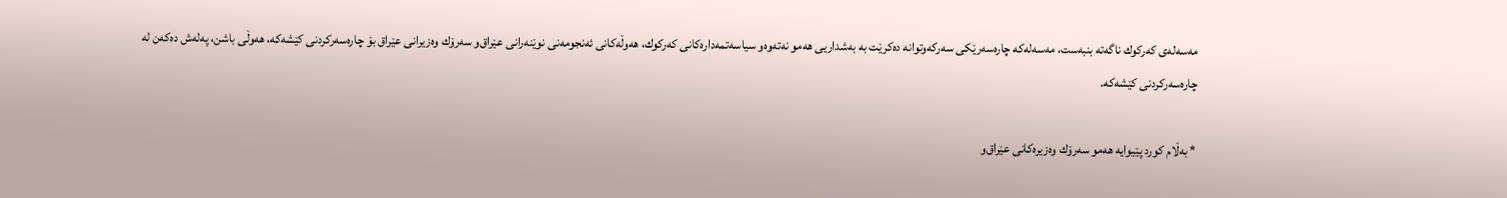مه‌سه‌له‌ی كه‌ركوك ناگه‌ته‌ بنبه‌ست، مه‌سه‌له‌كه‌ چاره‌سه‌رێكی سه‌ركه‌وتوانه‌ ده‌كرێت به‌ به‌شداریی هه‌مو نه‌ته‌وه‌‌و سیاسه‌تمه‌داره‌كانی كه‌ركوك، هه‌وڵه‌كانی ئه‌نجومه‌نی نوێنه‌رانی عێراق‌و سه‌رۆك وه‌زیرانی عێراق بۆ چاره‌سه‌ركردنی كێشه‌كه‌، هه‌وڵی باشن، په‌له‌ش ده‌كه‌ن له‌ چاره‌سه‌ركردنی كێشه‌كه‌.

* به‌ڵام كورد پێیوایه‌ هه‌مو سه‌رۆك وه‌زیره‌كانی عێراق‌و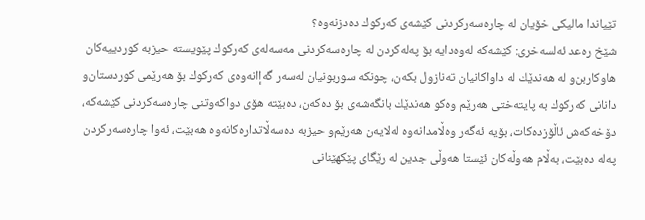تێیاندا مالیكی خۆیان له‌ چاره‌سه‌ركردنی كێشه‌ی كه‌ركوك ده‌دزنه‌وه‌؟
شێخ ره‌عد ئه‌لسه‌خری: كێشه‌كه‌ له‌وه‌دایه‌ بۆ په‌له‌كردن له‌ چاره‌سه‌كردنی مه‌سه‌له‌ی كه‌ركوك پێویسته‌ حیزبه‌ كوردییه‌كان هاوكاربن‌و له‌ هه‌ندێك له‌ داواكانیان ته‌نازول بكه‌ن، چونكه‌ سوربونیان له‌سه‌ر گه‌إانه‌وه‌ی كه‌ركوك بۆ هه‌رێمی كوردستان‌و دانانی كه‌ركوك به‌ پایته‌ختی هه‌رێم وه‌كو هه‌ندێك بانگه‌شه‌ی بۆ ده‌كه‌ن، ده‌بێته‌ هۆی دواكه‌وتنی چاره‌سه‌كردنی كێشه‌كه‌، دۆخه‌كه‌ش ئاڵۆزده‌كات، بۆیه‌ ئه‌گه‌ر وه‌ڵامدانه‌وه‌ له‌لایه‌ن هه‌رێم‌و حیزبه‌ ده‌سه‌ڵاتداره‌كانه‌وه‌ هه‌بێت، ئه‌وا چاره‌سه‌ركردن په‌له‌ ده‌بێت، به‌ڵام هه‌وڵه‌كان ئێستا هه‌وڵی جدین له‌ رێگای پێكهێنانی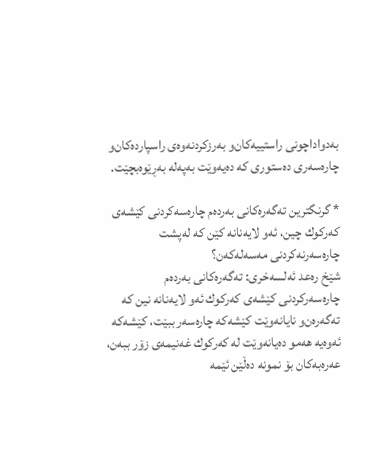به‌دواداچونی راستییه‌كان‌و به‌رزكردنه‌وه‌ی راسپارده‌كان‌و چاره‌سه‌ری ده‌ستوری كه‌ ده‌یه‌وێت به‌په‌له‌ به‌ڕێوه‌بچێت.

* گرنگترین ته‌گه‌ره‌كانی به‌رده‌م چاره‌سه‌كردنی كێشه‌ی كه‌ركوك چین، ئه‌و لایه‌نانه‌ كێن كه‌ له‌پشت چاره‌سه‌رنه‌كردنی مه‌سه‌له‌كه‌ن؟
شێخ ره‌عد ئه‌لسه‌خری: ته‌گه‌ره‌كانی به‌رده‌م چاره‌سه‌ركردنی كێشه‌ی كه‌ركوك ئه‌و لایه‌نانه‌ نین كه‌ ته‌گه‌ره‌ن‌و نایانه‌وێت كێشه‌كه‌ چاره‌سه‌ر ببێت، كێشه‌كه‌ ئه‌وه‌یه‌ هه‌مو ده‌یانه‌وێت له‌ كه‌ركوك غه‌نیمه‌ی زۆر ببه‌ن، عه‌ره‌به‌كان بۆ نمونه‌ ده‌ڵێن ئێمه‌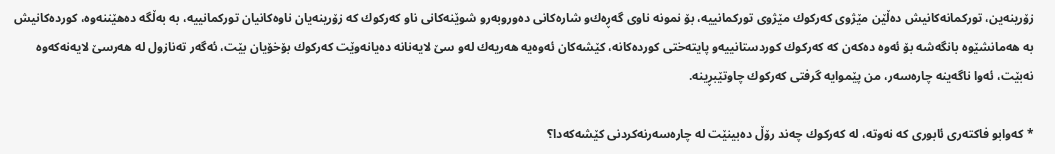زۆرینه‌ین، توركمانه‌كانیش ده‌ڵێن مێژوی كه‌ركوك مێژوی توركمانییه‌، بۆ نمونه‌ ناوی گه‌ڕه‌ك‌و شاره‌كانی ده‌وروبه‌رو شوێنه‌كانی ناو كه‌ركوك كه‌ زۆرینه‌یان ناوه‌كانیان توركمانییه‌، به‌ به‌ڵگه‌ ده‌هێننه‌وه‌، كورده‌كانیش به‌ هه‌مانشێوه‌ بانگه‌شه‌ بۆ ئه‌وه‌ ده‌كه‌ن كه‌ كه‌ركوك كوردستانییه‌‌و پایته‌ختی كورده‌كانه‌، كێشه‌كان ئه‌وه‌یه‌ هه‌ریه‌ك له‌و سێ‌ لایه‌نانه‌ ده‌یانه‌وێت كه‌ركوك بۆخۆیان بێت، ئه‌گه‌ر ته‌نازول له‌ هه‌رسێ‌ لایه‌نه‌كه‌وه‌ نه‌بێت، ئه‌وا ناگه‌ینه‌ چاره‌سه‌ر، من پێموایه‌ گرفتی كه‌ركوك چاوتێبڕینه‌.

* كه‌وابو فاكته‌ری ئابوری كه‌ نه‌وته‌، له‌ كه‌ركوك چه‌ند رۆڵ‌ ده‌بینێت له‌ چاره‌سه‌رنه‌كردنی كێشه‌كه‌دا؟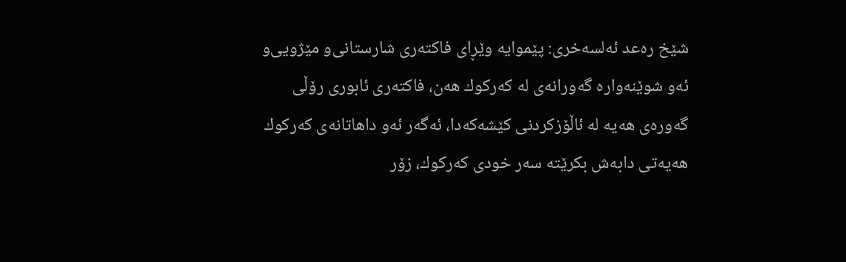شێخ ره‌عد ئه‌لسه‌خری: پێموایه‌ وێڕای فاكته‌ری شارستانی‌و مێژویی‌و ئه‌و شوێنه‌واره‌ گه‌ورانه‌ی له‌ كه‌ركوك هه‌ن، فاكته‌ری ئابوری رۆڵی گه‌وره‌ی هه‌یه‌ له‌ ئاڵۆزكردنی كێشه‌كه‌دا، ئه‌گه‌ر ئه‌و داهاتانه‌ی كه‌ركوك هه‌یه‌تی دابه‌ش بكرێته‌ سه‌ر خودی كه‌ركوك، زۆر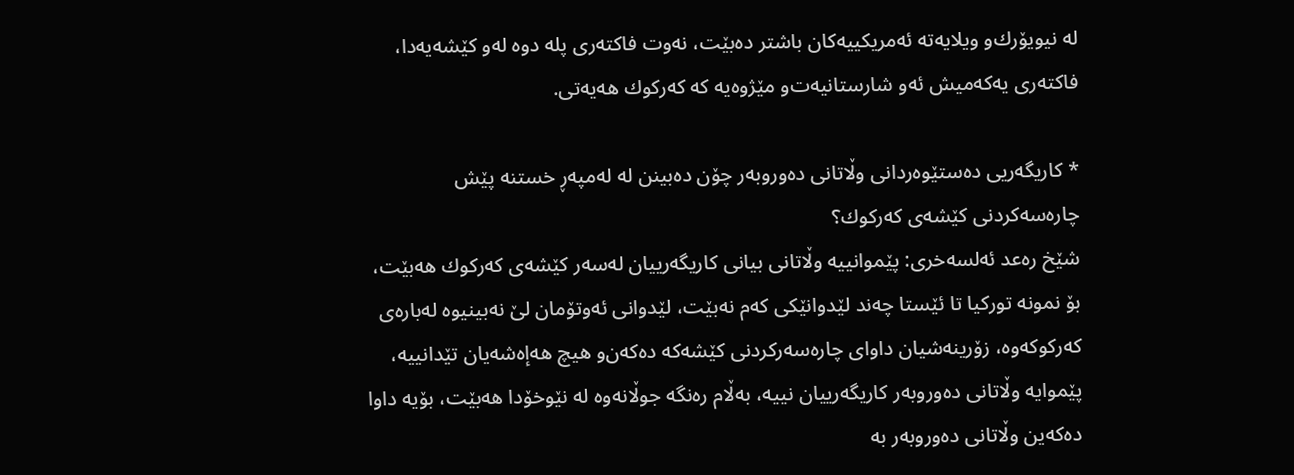له‌ نیویۆرك‌و ویلایه‌ته‌ ئه‌مریكییه‌كان باشتر ده‌بێت، نه‌وت فاكته‌ری پله‌ دوه‌ له‌و كێشه‌یه‌دا، فاكته‌ری یه‌كه‌میش ئه‌و شارستانیه‌ت‌و مێژوه‌یه‌ كه‌ كه‌ركوك هه‌یه‌تی.

* كاریگه‌ریی ده‌ستێوه‌ردانی وڵاتانی ده‌وروبه‌ر چۆن ده‌بینن له‌ له‌مپه‌ڕ خستنه‌ پێش چاره‌سه‌كردنی كێشه‌ی كه‌ركوك؟
شێخ ره‌عد ئه‌لسه‌خری: پێموانییه‌ وڵاتانی بیانی كاریگه‌رییان له‌سه‌ر كێشه‌ی كه‌ركوك هه‌بێت، بۆ نمونه‌ توركیا تا ئێستا چه‌ند لێدوانێكی كه‌م نه‌بێت، لێدوانی ئه‌وتۆمان لێ نه‌بینیوه‌ له‌باره‌ی كه‌ركوكه‌وه‌، زۆرینه‌شیان داوای چاره‌سه‌ركردنی كێشه‌كه‌ ده‌كه‌ن‌و هیچ هه‌إه‌شه‌یان تێدانییه‌، پێموایه‌ وڵاتانی ده‌وروبه‌ر كاریگه‌رییان نییه‌، به‌ڵام ره‌نگه‌ جوڵانه‌وه‌ له‌ نێوخۆدا هه‌بێت، بۆیه‌ داوا ده‌كه‌ین وڵاتانی ده‌وروبه‌ر به‌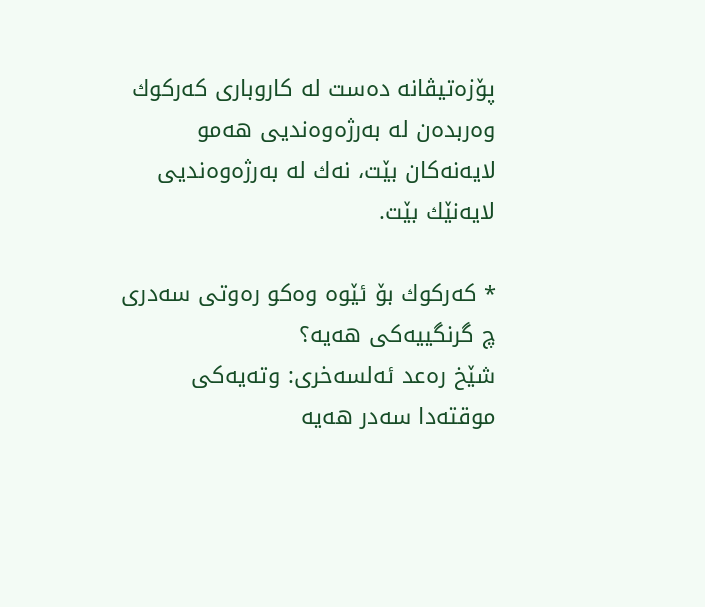پۆزه‌تیڤانه‌ ده‌ست له‌ كاروباری كه‌ركوك وه‌ربده‌ن له‌ به‌رژه‌وه‌ندیی هه‌مو لایه‌نه‌كان بێت، نه‌ك له‌ به‌رژه‌وه‌ندیی لایه‌نێك بێت.

* كه‌ركوك بۆ ئێوه‌ وه‌كو ره‌وتی سه‌دری چ گرنگییه‌كی هه‌یه‌؟
شێخ ره‌عد ئه‌لسه‌خری: وته‌یه‌كی موقته‌دا سه‌در هه‌یه‌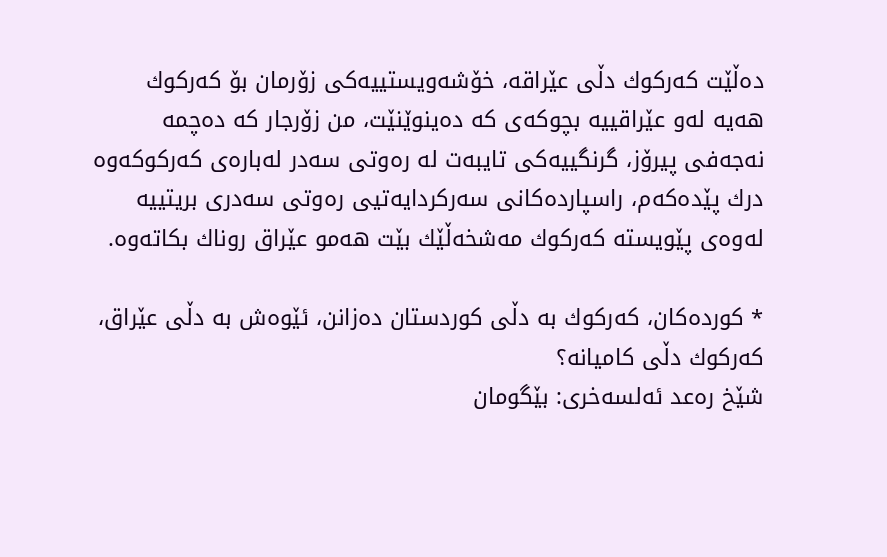ده‌ڵێت كه‌ركوك دڵی عێراقه‌، خۆشه‌ویستییه‌كی زۆرمان بۆ كه‌ركوك هه‌یه‌ له‌و عێراقییه‌ بچوكه‌ی كه‌ ده‌ینوێنێت، من زۆرجار كه‌ ده‌چمه‌ نه‌جه‌فی پیرۆز، گرنگییه‌كی تایبه‌ت له‌ ره‌وتی سه‌در له‌باره‌ی كه‌ركوكه‌وه‌ درك پێده‌كه‌م، راسپارده‌كانی سه‌ركردایه‌تیی ره‌وتی سه‌دری بریتییه‌ له‌وه‌ی پێویسته‌ كه‌ركوك مه‌شخه‌ڵێك بێت هه‌مو عێراق روناك بكاته‌وه‌.

* كورده‌كان، كه‌ركوك به‌ دڵی كوردستان ده‌زانن، ئێوه‌ش به‌ دڵی عێراق، كه‌ركوك دڵی كامیانه‌؟
شێخ ره‌عد ئه‌لسه‌خری: بێگومان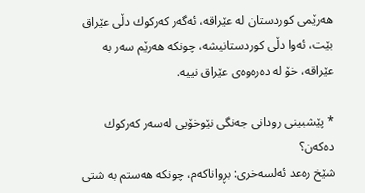هه‌رێمی كوردستان له‌ عێراقه‌، ئه‌گه‌ر كه‌ركوك دڵی عێراق بێت، ئه‌وا دڵی كوردستانیشه‌، چونكه‌ هه‌رێم سه‌ر به‌ عێراقه‌، خۆ له‌ ده‌ره‌وه‌ی عێراق نییه‌.

* پێشبینی رودانی جه‌نگی نێوخۆیی له‌سه‌ر كه‌ركوك ده‌كه‌ن؟
شێخ ره‌عد ئه‌لسه‌خری: بڕواناكه‌م، چونكه‌ هه‌ستم به‌ شتی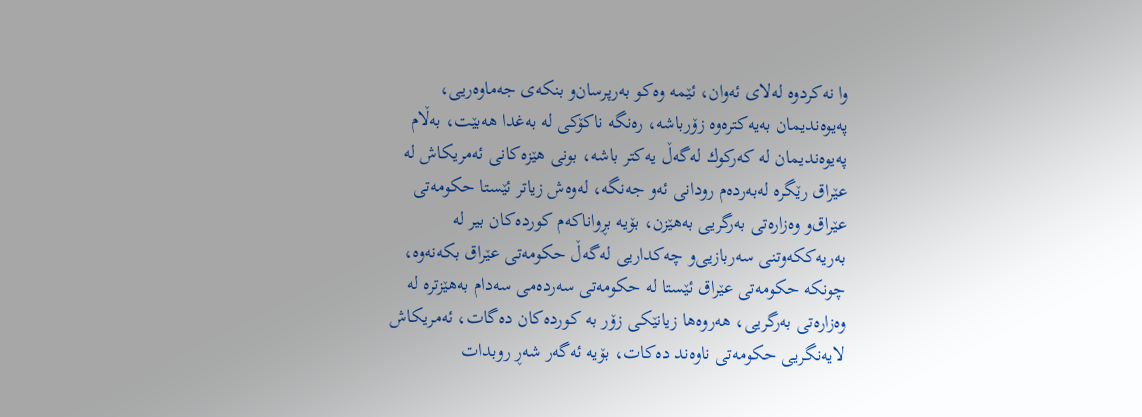وا نه‌كردوه‌ له‌لای ئه‌وان، ئێمه‌ وه‌كو به‌رپرسان‌و بنكه‌ی جه‌ماوه‌ریی، په‌یوه‌ندیمان به‌یه‌كتره‌وه‌ زۆرباشه‌، ره‌نگه‌ ناكۆكی له‌ به‌غدا هه‌بێت، به‌ڵام په‌یوه‌ندیمان له‌ كه‌ركوك له‌گه‌ڵ‌ یه‌كتر باشه‌، بونی هێزه‌كانی ئه‌مریكاش له‌ عێراق رێگره‌ له‌به‌رده‌م رودانی ئه‌و جه‌نگه‌، له‌وه‌ش زیاتر ئێستا حكومه‌تی عێراق‌و وه‌زاره‌تی به‌رگریی به‌هێزن، بۆیه‌ بڕواناكه‌م كورده‌كان بیر له‌ به‌ریه‌ككه‌وتنی سه‌ربازیی‌و چه‌كداریی له‌گه‌ڵ‌ حكومه‌تی عێراق بكه‌نه‌وه‌، چونكه‌ حكومه‌تی عێراق ئێستا له‌ حكومه‌تی سه‌رده‌می سه‌دام به‌هێزتره‌ له‌ وه‌زاره‌تی به‌رگریی، هه‌روه‌ها زیانێكی زۆر به‌ كورده‌كان ده‌گات، ئه‌مریكاش لایه‌نگریی حكومه‌تی ناوه‌ند ده‌كات، بۆیه‌ ئه‌گه‌ر شه‌ڕ روبدات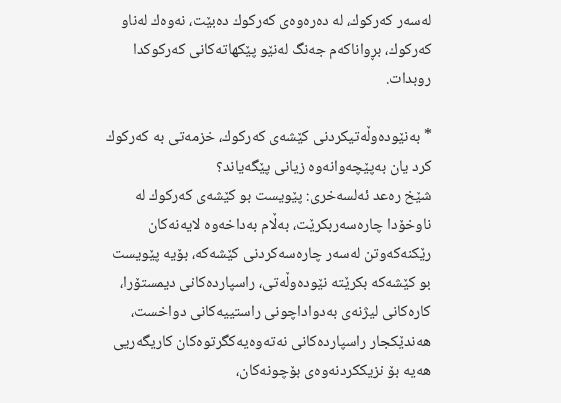له‌سه‌ر كه‌ركوك، له‌ ده‌ره‌وه‌ی كه‌ركوك ده‌بێت، نه‌وه‌ك له‌ناو كه‌ركوك، بڕواناكه‌م جه‌نگ له‌نێو پێكهاته‌كانی كه‌ركوكدا روبدات.

* به‌نێوده‌وڵه‌تیكردنی كێشه‌ی كه‌ركوك، خزمه‌تی به‌ كه‌ركوك كرد یان به‌پێچه‌وانه‌وه‌ زیانی پێگه‌یاند؟
شێخ ره‌عد ئه‌لسه‌خری: پێویست بو كێشه‌ی كه‌ركوك له‌ ناوخۆدا چاره‌سه‌ربكرێت، به‌ڵام به‌داخه‌وه‌ لایه‌نه‌كان رێكنه‌كه‌وتن له‌سه‌ر چاره‌سه‌كردنی كێشه‌كه‌، بۆیه‌ پێویست بو كێشه‌كه‌ بكرێته‌ نێوده‌وڵه‌تی، راسپارده‌كانی دیمستۆرا، كاره‌كانی لیژنه‌ی به‌دواداچونی راستییه‌كانی دواخست، هه‌ندێكجار راسپارده‌كانی نه‌ته‌وه‌یه‌كگرتوه‌كان كاریگه‌ریی هه‌یه‌ بۆ نزیككردنه‌وه‌ی بۆچونه‌كان،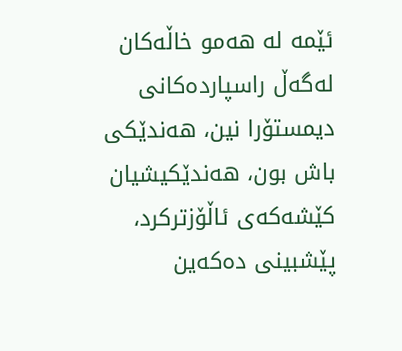ئێمه‌ له‌ هه‌مو خاڵه‌كان له‌گه‌ڵ‌ راسپارده‌كانی دیمستۆرا نین، هه‌ندێكی باش بون، هه‌ندێكیشیان كێشه‌كه‌ی ئاڵۆزتركرد، پێشبینی ده‌كه‌ین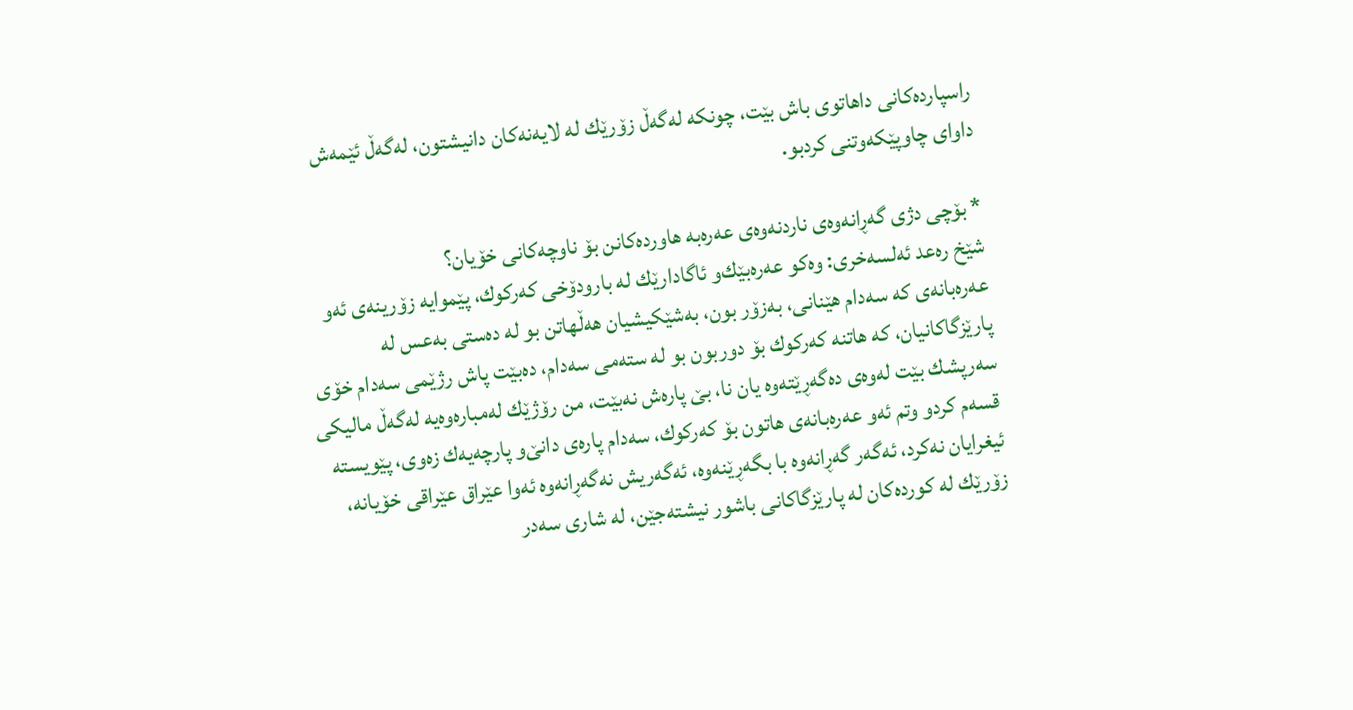راسپارده‌كانی داهاتوی باش بێت، چونكه‌ له‌گه‌ڵ‌ زۆرێك له‌ لایه‌نه‌كان دانیشتون، له‌گه‌ڵ‌ ئێمه‌ش داوای چاوپێكه‌وتنی كردبو.

* بۆچی دژی گه‌ڕانه‌وه‌ی ناردنه‌وه‌ی عه‌ره‌به‌ هاورده‌كانن بۆ ناوچه‌كانی خۆیان؟
شێخ ره‌عد ئه‌لسه‌خری: وه‌كو عه‌ره‌بێك‌و ئاگادارێك له‌ بارودۆخی‌ كه‌ركوك، پێموایه‌ زۆرینه‌ی ئه‌و عه‌ره‌بانه‌ی كه‌ سه‌دام هێنانی، به‌زۆر بون، به‌شێكیشیان هه‌ڵهاتن بو له‌ ده‌ستی به‌عس له‌ پارێزگاكانیان، كه‌ هاتنه‌ كه‌ركوك بۆ دوربون بو له‌ سته‌می سه‌دام، ده‌بێت پاش رژێمی سه‌دام خۆی سه‌رپشك بێت له‌وه‌ی ده‌گه‌ڕێته‌وه‌ یان نا، بێ‌ پاره‌ش نه‌بێت، من رۆژێك له‌مباره‌وه‌یه‌ له‌گه‌ڵ‌ مالیكی قسه‌م كردو وتم ئه‌و عه‌ره‌بانه‌ی هاتون بۆ كه‌ركوك، سه‌دام پاره‌ی دانێ‌‌و پارچه‌یه‌ك زه‌وی، پێویسته‌ ئیغرایان نه‌كرد، ئه‌گه‌ر گه‌ڕانه‌وه‌ با بگه‌ڕێنه‌وه‌، ئه‌گه‌ریش نه‌گه‌ڕانه‌وه‌ ئه‌وا عێراق عێراقی خۆیانه‌، زۆرێك له‌ كورده‌كان له‌ پارێزگاكانی باشور نیشته‌جێن، له‌ شاری سه‌در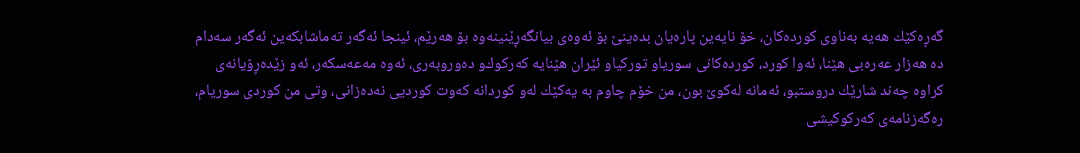گه‌ڕه‌كێك هه‌یه‌ به‌ناوی كورده‌كان، خۆ نایه‌ین پاره‌یان بده‌ینێ‌ بۆ ئه‌وه‌ی بیانگه‌ڕێنینه‌وه‌ بۆ هه‌رێم، ئینجا ئه‌گه‌ر ته‌ماشابكه‌ین ئه‌گه‌ر سه‌دام ده‌ هه‌زار عه‌ره‌بی هێنا، ئه‌وا كورد، كورده‌كانی سوریاو توركیاو ئێران هێنایه‌ كه‌ركوك‌و ده‌وروبه‌ری، ئه‌وه‌ مه‌عه‌سكه‌ر، ئه‌و زێده‌ڕۆیانه‌ی كراوه‌ چه‌ند شارێك دروستبو، ئه‌مانه‌ له‌كوێ‌ بون، من خۆم چاوم به‌ یه‌كێك له‌و كوردانه‌ كه‌وت كوردیی نه‌ده‌زانی، وتی من كوردی سوریام، ره‌گه‌زنامه‌ی كه‌ركوكیشی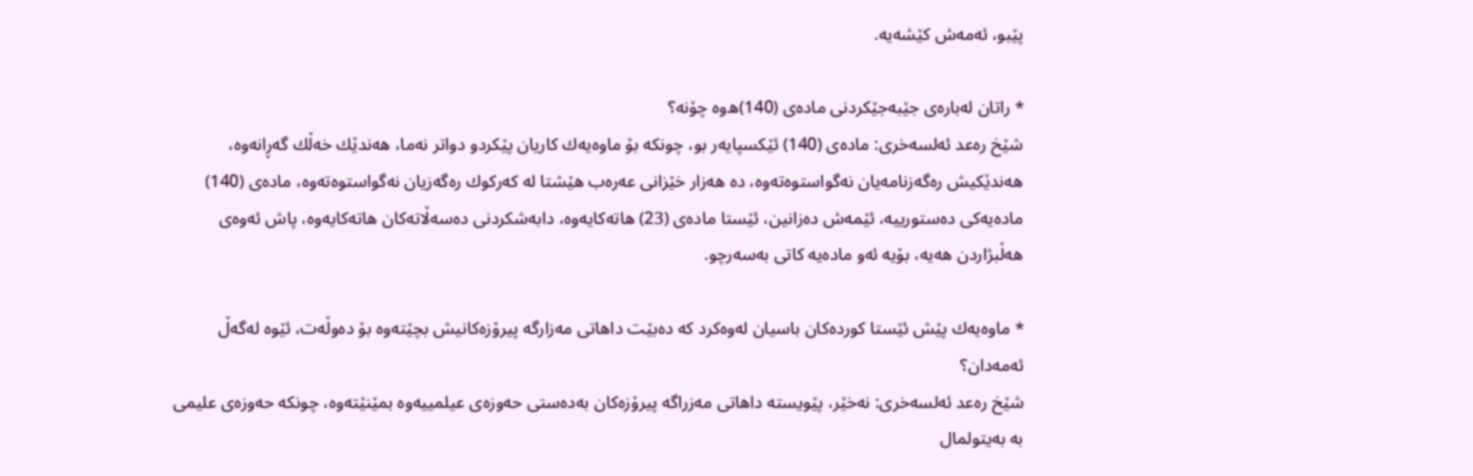پێبو، ئه‌مه‌ش كێشه‌یه‌.

* راتان له‌باره‌ی جێبه‌جێكردنی ماده‌ی (140)ه‌وه‌ چۆنه‌؟
شێخ ره‌عد ئه‌لسه‌خری: ماده‌ی (140) ئێكسپایه‌ر بو، چونكه‌ بۆ ماوه‌یه‌ك كاریان پێكردو دواتر نه‌ما، هه‌ندێك خه‌ڵك گه‌ڕانه‌وه‌، هه‌ندێكیش ره‌گه‌زنامه‌یان نه‌گواستوه‌ته‌وه‌، ده‌ هه‌زار خێزانی عه‌ره‌ب هێشتا له‌ كه‌ركوك ره‌گه‌زیان نه‌گواستوه‌ته‌وه‌، ماده‌ی (140) ماده‌یه‌كی ده‌ستورییه‌، ئێمه‌ش ده‌زانین، ئێستا ماده‌ی (23) هاته‌كایه‌وه‌، دابه‌شكردنی ده‌سه‌ڵاته‌كان هاته‌كایه‌وه‌، پاش ئه‌وه‌ی هه‌ڵبژاردن هه‌یه‌، بۆیه‌ ئه‌و ماده‌یه‌ كاتی به‌سه‌رچو.

* ماوه‌یه‌ك پێش ئێستا كورده‌كان باسیان له‌وه‌كرد كه‌ ده‌بێت داهاتی مه‌زارگه‌ پیرۆزه‌كانیش بچێته‌وه‌ بۆ ده‌وڵه‌ت، ئێوه‌ له‌گه‌ڵ‌ ئه‌مه‌دان؟
شێخ ره‌عد ئه‌لسه‌خری: نه‌خێر، پێویسته‌ داهاتی مه‌زراگه‌ پیرۆزه‌كان به‌ده‌ستی حه‌وزه‌ی عیلمییه‌وه‌ بمێنێته‌وه‌، چونكه‌ حه‌وزه‌ی علیمی به‌ به‌یتولمال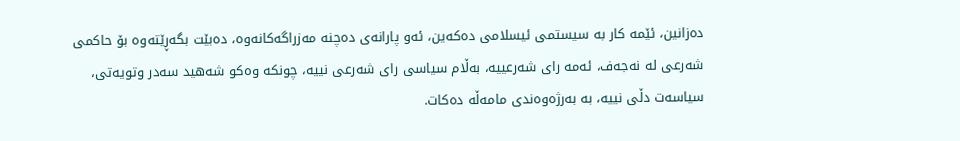ده‌زانین، ئێمه‌ كار به‌ سیستمی ئیسلامی ده‌كه‌ین، ئه‌و پارانه‌ی ده‌چنه‌ مه‌زراگه‌كانه‌وه‌، ده‌بێت بگه‌ڕێته‌وه‌ بۆ حاكمی شه‌رعی له‌ نه‌جه‌ف، ئه‌مه‌ رای شه‌رعییه‌، به‌ڵام سیاسی رای شه‌رعی نییه‌، چونكه‌ وه‌كو شه‌هید سه‌در وتویه‌تی، سیاسه‌ت دڵی نییه‌، به‌ به‌رژه‌وه‌ندی مامه‌ڵه‌ ده‌كات.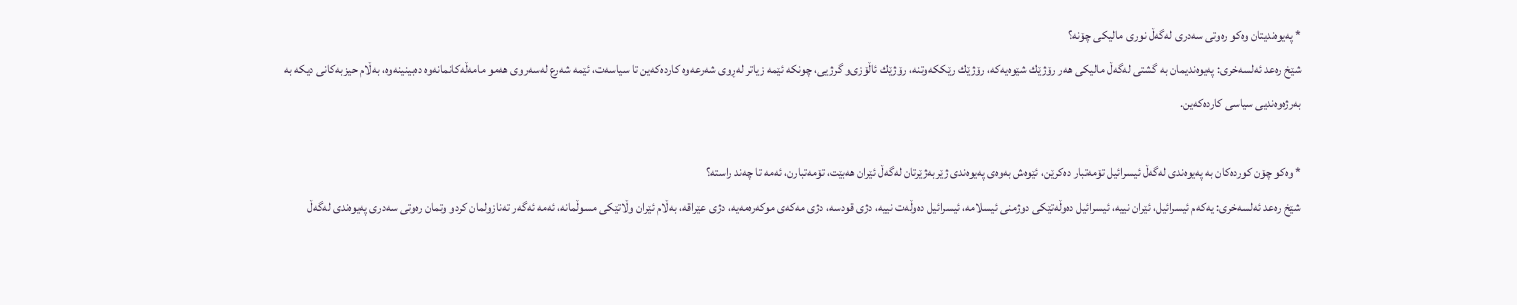* په‌یوه‌ندیتان وه‌كو ره‌وتی سه‌دری له‌گه‌ڵ‌ نوری مالیكی چۆنه‌؟
شێخ ره‌عد ئه‌لسه‌خری: په‌یوه‌ندیمان به‌ گشتی له‌گه‌ڵ‌ مالیكی هه‌ر رۆژێك شێوه‌یه‌كه‌، رۆژێك رێككه‌وتنه‌، رۆژێك ئاڵۆزی‌و گرژیی، چونكه‌ ئێمه‌ زیاتر له‌ڕوی شه‌رعه‌وه‌ كارده‌كه‌ین تا سیاسه‌ت، ئێمه‌ شه‌رع له‌سه‌روی هه‌مو مامه‌ڵه‌كانمانه‌وه‌ ده‌بینینه‌وه‌، به‌ڵام حیزبه‌كانی دیكه‌ به‌ به‌رژه‌وه‌ندیی سیاسی كارده‌كه‌ین.

* وه‌كو چۆن كورده‌كان به‌ په‌یوه‌ندی له‌گه‌ڵ‌ ئیسرائیل تۆمه‌تبار ده‌كرێن، ئێوه‌ش به‌وه‌ی په‌یوه‌ندی ژێربه‌ژێرتان له‌گه‌ڵ‌ ئێران هه‌بێت، تۆمه‌تبارن، ئه‌مه‌ تا چه‌ند راسته‌؟
شێخ ره‌عد ئه‌لسه‌خری: یه‌كه‌م ئیسرائیل، ئێران نییه‌، ئیسرائیل ده‌وڵه‌تێكی دوژمنی ئیسلامه‌، ئیسرائیل ده‌وڵه‌ت نییه‌، دژی قودسه‌، دژی مه‌كه‌ی موكه‌ره‌مه‌یه‌، دژی عێراقه‌، به‌ڵام ئێران وڵاتێكی مسوڵمانه‌، ئه‌مه‌ ئه‌گه‌ر ته‌نازولمان كردو وتمان ره‌وتی سه‌دری په‌یوه‌ندی له‌گه‌ڵ‌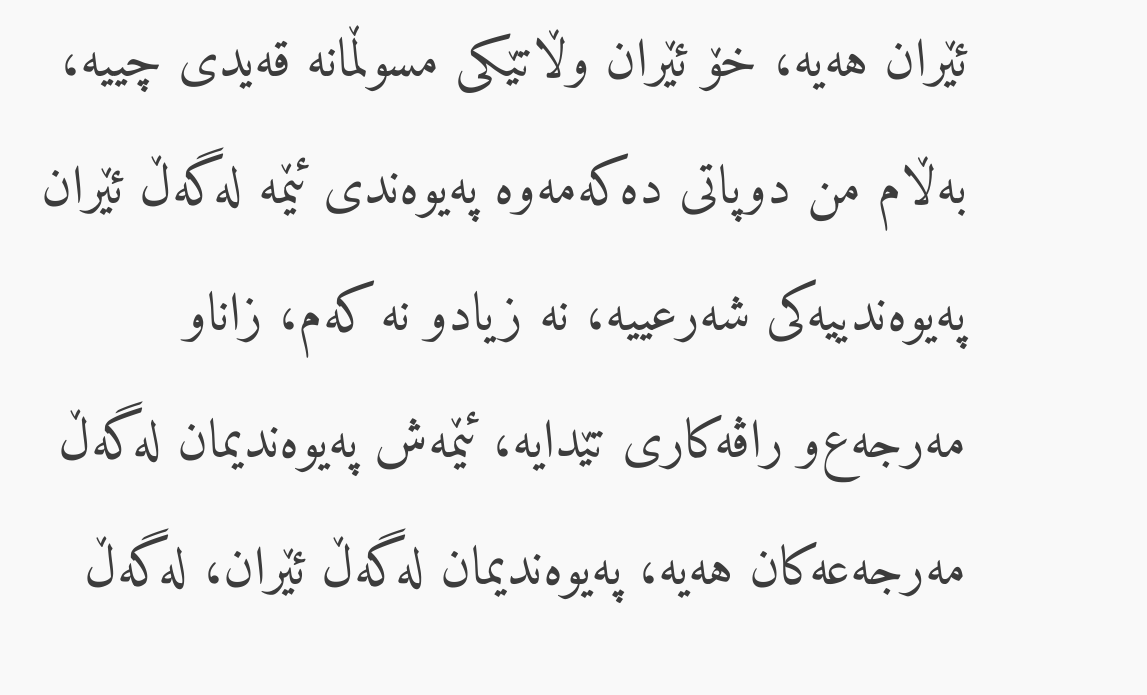ئێران هه‌یه‌، خۆ ئێران وڵاتێكی مسوڵمانه‌ قه‌یدی چییه‌، به‌ڵام من دوپاتی ده‌كه‌مه‌وه‌ په‌یوه‌ندی ئێمه‌ له‌گه‌ڵ‌ ئێران په‌یوه‌ندییه‌كی شه‌رعییه‌، نه‌ زیادو نه‌ كه‌م، زاناو مه‌رجه‌ع‌و راڤه‌كاری تێدایه‌، ئێمه‌ش په‌یوه‌ندیمان له‌گه‌ڵ‌ مه‌رجه‌عه‌كان هه‌یه‌، په‌یوه‌ندیمان له‌گه‌ڵ‌ ئێران، له‌گه‌ڵ‌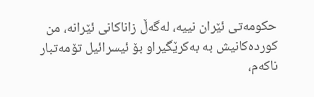حكومه‌تی ئێران نییه‌، له‌گه‌ڵ‌ زاناكانی ئێرانه‌، من كورده‌كانیش به‌ به‌كرێگیراو بۆ ئیسرائیل تۆمه‌تبار ناكه‌م،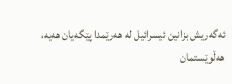ئه‌گه‌ریش بزانین ئیسرائیل له‌ هه‌رێمدا پێگه‌یان هه‌یه‌، هه‌ڵوێستمان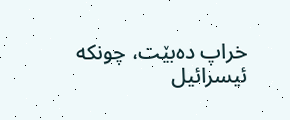خراپ ده‌بێت، چونكه‌ ئیسرائیل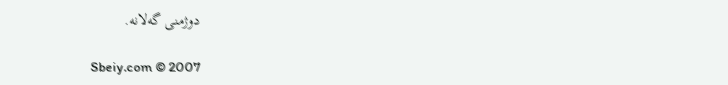دوژمنی گه‌لانه‌.

Sbeiy.com © 2007